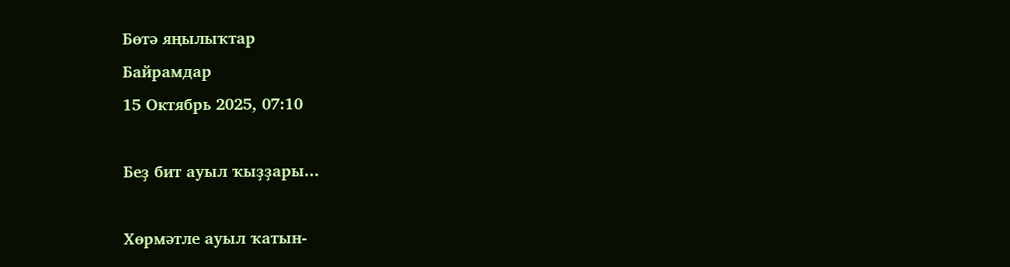Бөтә яңылыҡтар
Байрамдар
15 Октябрь 2025, 07:10

Беҙ бит ауыл ҡыҙҙары...

Хөрмәтле ауыл ҡатын-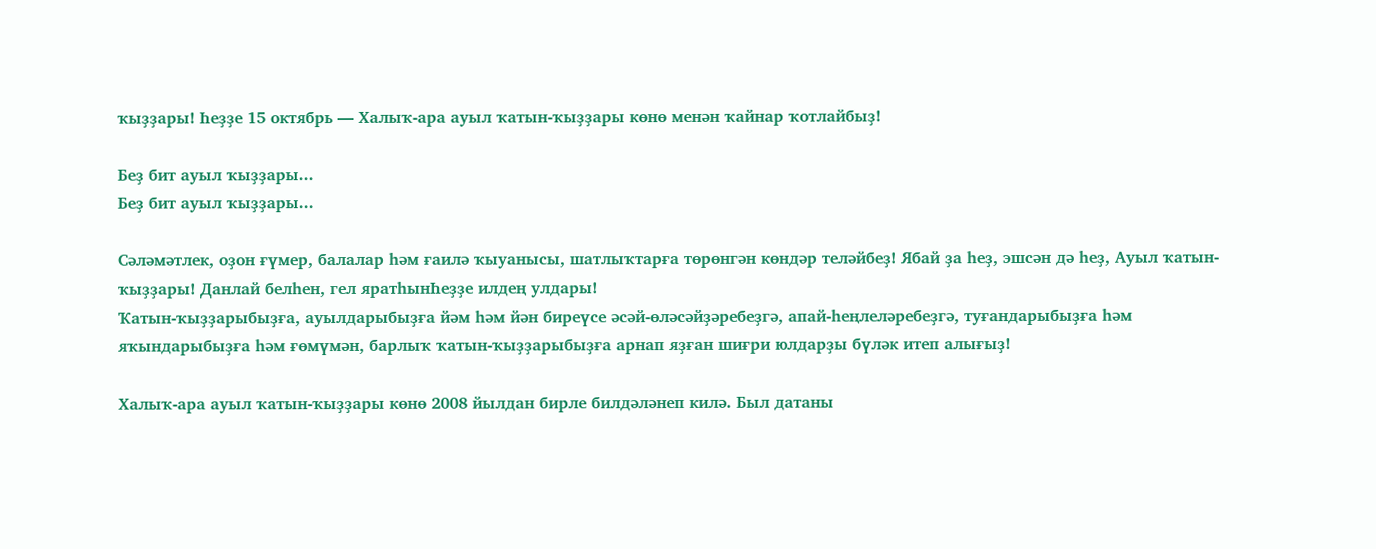ҡыҙҙары! Һеҙҙе 15 октябрь — Халыҡ-ара ауыл ҡатын-ҡыҙҙары көнө менән ҡайнар ҡотлайбыҙ!

Беҙ бит ауыл ҡыҙҙары...
Беҙ бит ауыл ҡыҙҙары...

Сәләмәтлек, оҙон ғүмер, балалар һәм ғаилә ҡыуанысы, шатлыҡтарға төрөнгән көндәр теләйбеҙ! Ябай ҙа һеҙ, эшсән дә һеҙ, Ауыл ҡатын-ҡыҙҙары! Данлай белһен, гел яратһынҺеҙҙе илдең улдары!
Ҡатын-ҡыҙҙарыбыҙға, ауылдарыбыҙға йәм һәм йән биреүсе әсәй-өләсәйҙәребеҙгә, апай-һеңлеләребеҙгә, туғандарыбыҙға һәм яҡындарыбыҙға һәм ғөмүмән, барлыҡ ҡатын-ҡыҙҙарыбыҙға арнап яҙған шиғри юлдарҙы бүләк итеп алығыҙ!

Халыҡ-ара ауыл ҡатын-ҡыҙҙары көнө 2008 йылдан бирле билдәләнеп килә. Был датаны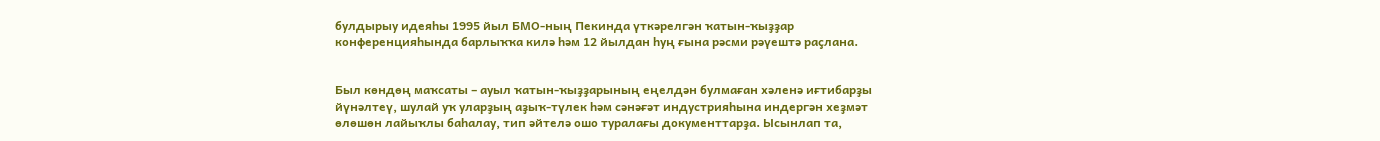булдырыу идеяһы 1995 йыл БМО-ның Пекинда үткәрелгән ҡатын-ҡыҙҙар конференцияһында барлыҡҡа килә һәм 12 йылдан һуң ғына рәсми рәүештә раҫлана.


Был көндөң маҡсаты – ауыл ҡатын-ҡыҙҙарының еңелдән булмаған хәленә иғтибарҙы йүнәлтеү, шулай уҡ уларҙың аҙыҡ-түлек һәм сәнәғәт индустрияһына индергән хеҙмәт өлөшөн лайыҡлы баһалау, тип әйтелә ошо туралағы документтарҙа. Ысынлап та,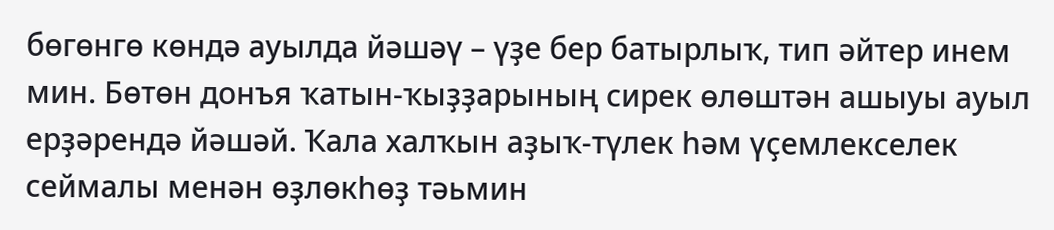бөгөнгө көндә ауылда йәшәү – үҙе бер батырлыҡ, тип әйтер инем мин. Бөтөн донъя ҡатын-ҡыҙҙарының сирек өлөштән ашыуы ауыл ерҙәрендә йәшәй. Ҡала халҡын аҙыҡ-түлек һәм үҫемлекселек сеймалы менән өҙлөкһөҙ тәьмин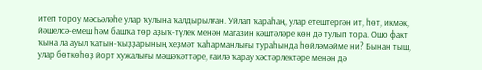итеп тороу мәсьәләһе улар ҡулына ҡалдырылған. Уйлап ҡараһаң, улар етештергән ит, һөт, икмәк, йәшелсә-емеш һәм башҡа төр аҙыҡ-түлек менән магазин кәштәләре көн дә тулып тора. Ошо факт ҡына ла ауыл ҡатын-ҡыҙҙарының хеҙмәт ҡаһарманлығы тураһында һөйләмәйме ни? Бынан тыш, улар бөткөһөҙ йорт хужалығы мәшәҡәттәре, ғаилә ҡарау хәстәрлектәре менән дә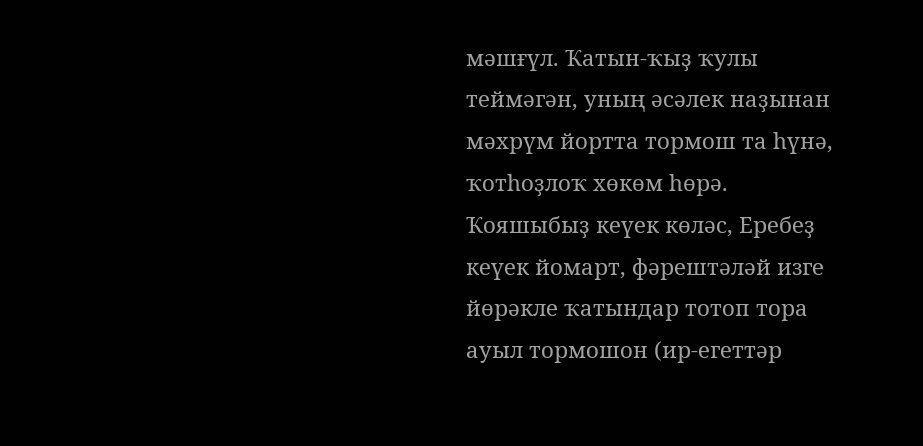мәшғүл. Ҡатын-ҡыҙ ҡулы теймәгән, уның әсәлек наҙынан мәхрүм йортта тормош та һүнә, ҡотһоҙлоҡ хөкөм һөрә. Ҡояшыбыҙ кеүек көләс, Еребеҙ кеүек йомарт, фәрештәләй изге йөрәкле ҡатындар тотоп тора ауыл тормошон (ир-егеттәр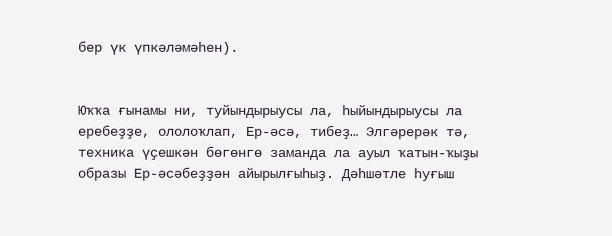бер үк үпкәләмәһен).


Юҡҡа ғынамы ни, туйындырыусы ла, һыйындырыусы ла еребеҙҙе, ололоҡлап, Ер-әсә, тибеҙ… Элгәрерәк тә, техника үҫешкән бөгөнгө заманда ла ауыл ҡатын-ҡыҙы образы Ер-әсәбеҙҙән айырылғыһыҙ. Дәһшәтле һуғыш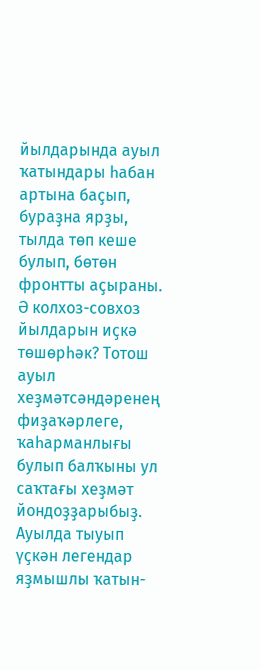йылдарында ауыл ҡатындары һабан артына баҫып, бураҙна ярҙы, тылда төп кеше булып, бөтөн фронтты аҫыраны. Ә колхоз-совхоз йылдарын иҫкә төшөрһәк? Тотош ауыл хеҙмәтсәндәренең фиҙаҡәрлеге, ҡаһарманлығы булып балҡыны ул саҡтағы хеҙмәт йондоҙҙарыбыҙ. Ауылда тыуып үҫкән легендар яҙмышлы ҡатын-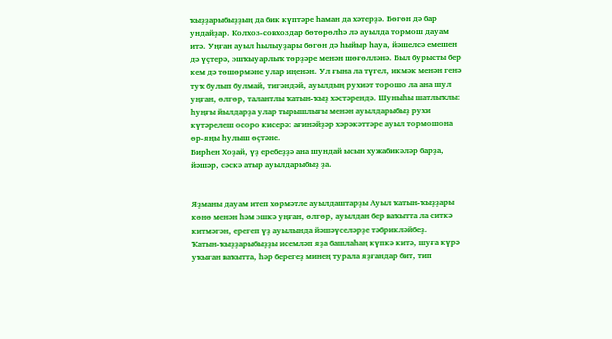ҡыҙҙарыбыҙҙың да бик күптәре һаман да хәтерҙә. Бөгөн дә бар ундайҙар. Колхоз-совхоздар бөтөрөлһә лә ауылда тормош дауам итә. Уңған ауыл һылыуҙары бөгөн дә һыйыр һауа, йәшелсә емешен дә үҫтерә, эшҡыуарлыҡ төрҙәре менән шөғөлләнә. Был бурысты бер кем дә төшөрмәне улар иңенән. Ул ғына ла түгел, икмәк менән генә туҡ булып булмай, тигәндәй, ауылдың рухиәт торошо ла ана шул уңған, өлгөр, талантлы ҡатын-ҡыҙ хәстәрендә. Шуныһы шатлыҡлы: һуңғы йылдарҙа улар тырышлығы менән ауылдарыбыҙ рухи күтәрелеш осоро кисерә: ағинәйҙәр хәрәкәттәре ауыл тормошона өр-яңы һулыш өҫтәне.
Бирһен Хоҙай, үҙ еребеҙҙә ана шундай ысын хужабикәләр барҙа, йәшәр, сәскә атыр ауылдарыбыҙ ҙа.


Яҙманы дауам итеп хөрмәтле ауылдаштарҙы Ауыл ҡатын-ҡыҙҙары көнө менән һәм эшкә уңған, өлгөр, ауылдан бер ваҡытта ла ситкә китмәгән, ерегеп үҙ ауылында йәшәүселәрҙе тәбрикләйбеҙ.
Ҡатын-ҡыҙҙарыбыҙҙы исемләп яҙа башлаһаң күпкә китә, шуға күрә уҡыған ваҡытта, һәр берегеҙ минең турала яҙғандар бит, тип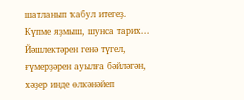шатланып ҡабул итегеҙ.
Күпме яҙмыш, шунса тарих... Йәшлектәрен генә түгел, ғүмерҙәрен ауылға бәйләгән, хәҙер инде өлкәнәйеп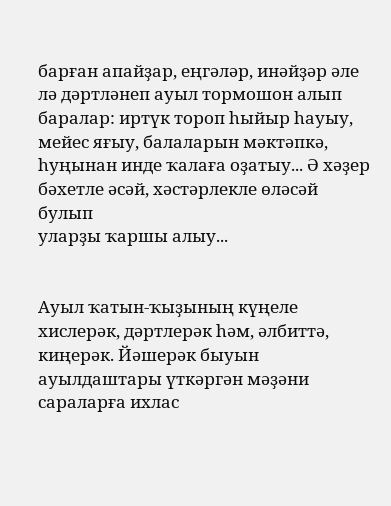барған апайҙар, еңгәләр, инәйҙәр әле лә дәртләнеп ауыл тормошон алып баралар: иртүк тороп һыйыр һауыу, мейес яғыу, балаларын мәктәпкә, һуңынан инде ҡалаға оҙатыу... Ә хәҙер бәхетле әсәй, хәстәрлекле өләсәй булып
уларҙы ҡаршы алыу...


Ауыл ҡатын-ҡыҙының күңеле хислерәк, дәртлерәк һәм, әлбиттә, киңерәк. Йәшерәк быуын ауылдаштары үткәргән мәҙәни сараларға ихлас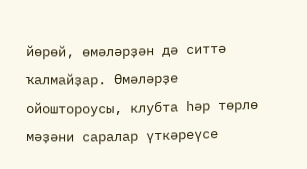йөрөй, өмәләрҙән дә ситтә ҡалмайҙар. Өмәләрҙе ойоштороусы, клубта һәр төрлө мәҙәни саралар үткәреүсе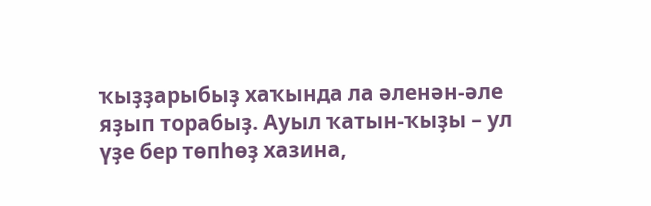ҡыҙҙарыбыҙ хаҡында ла әленән-әле яҙып торабыҙ. Ауыл ҡатын-ҡыҙы – ул үҙе бер төпһөҙ хазина,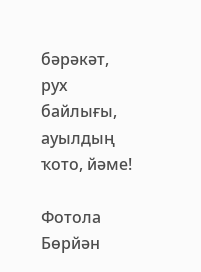бәрәкәт, рух байлығы, ауылдың ҡото, йәме!

Фотола Бөрйән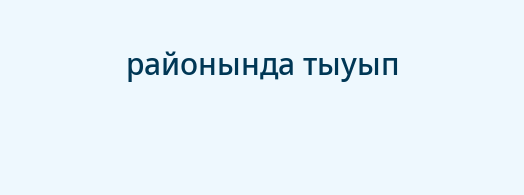районында тыуып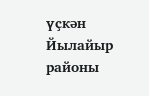үҫкән Йылайыр районы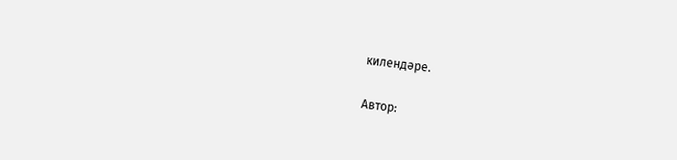килендәре.

Автор: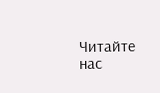Читайте нас